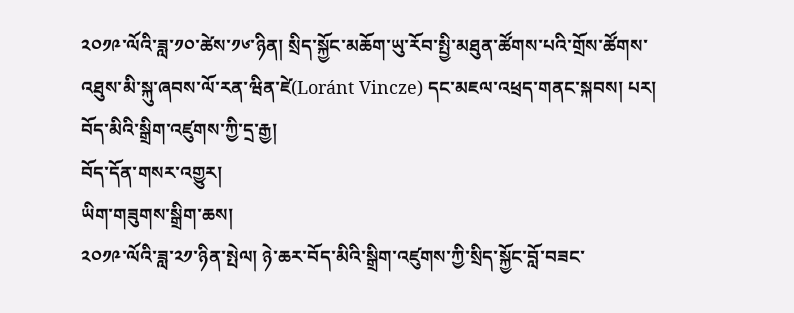༢༠༡༩་ལོའི་ཟླ་༡༠་ཚེས་༡༦་ཉིན། སྲིད་སྐྱོང་མཆོག་ཡུ་རོབ་སྤྱི་མཐུན་ཚོགས་པའི་གྲོས་ཚོགས་འཐུས་མི་སྐུ་ཞབས་ལོ་རན་ཝིན་ཛེ(Loránt Vincze) དང་མཇལ་འཕྲད་གནང་སྐབས། པར། བོད་མིའི་སྒྲིག་འཛུགས་ཀྱི་དྲ་རྒྱ།
བོད་དོན་གསར་འགྱུར།
ཡིག་གཟུགས་སྒྲིག་ཆས།
༢༠༡༩་ལོའི་ཟླ་༢༡་ཉིན་སྤེལ། ཉེ་ཆར་བོད་མིའི་སྒྲིག་འཛུགས་ཀྱི་སྲིད་སྐྱོང་བློ་བཟང་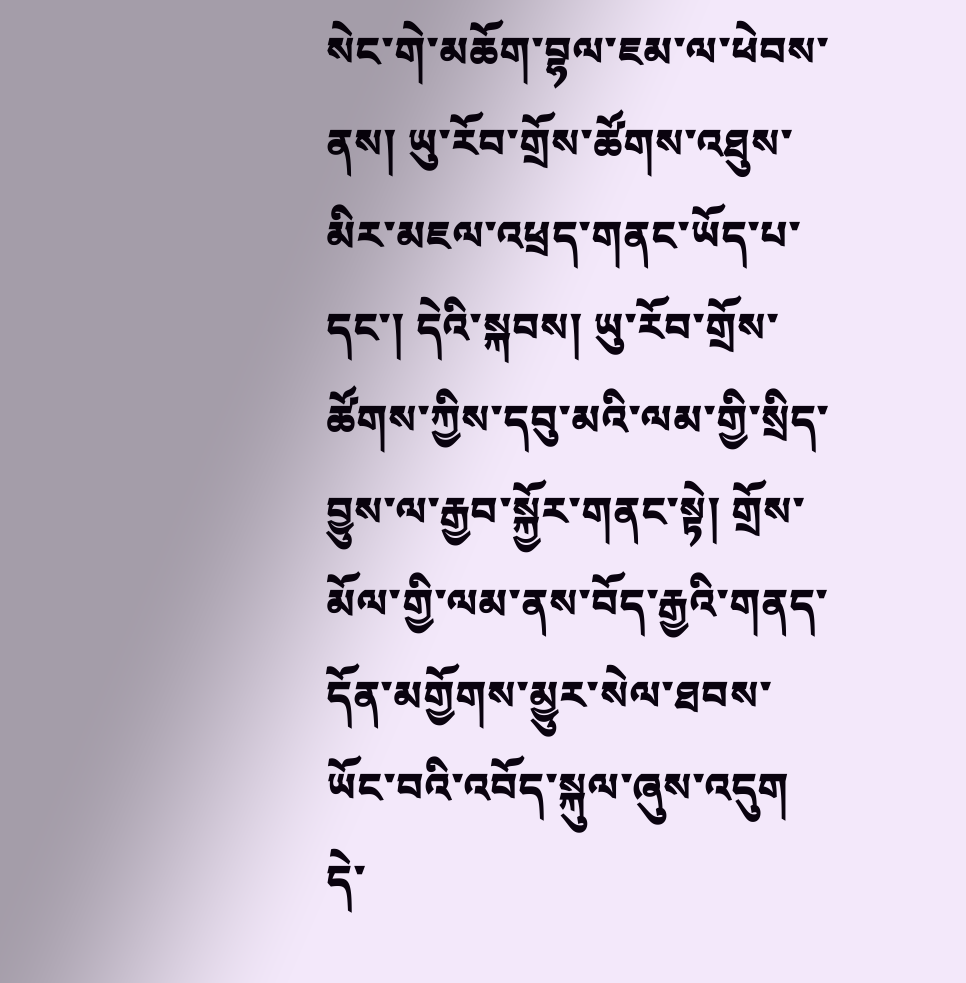སེང་གེ་མཆོག་བྷལ་ཇམ་ལ་ཕེབས་ནས། ཡུ་རོབ་གྲོས་ཚོགས་འཐུས་མིར་མཇལ་འཕྲད་གནང་ཡོད་པ་དང་། དེའི་སྐབས། ཡུ་རོབ་གྲོས་ཚོགས་ཀྱིས་དབུ་མའི་ལམ་གྱི་སྲིད་བྱུས་ལ་རྒྱབ་སྐྱོར་གནང་སྟེ། གྲོས་མོལ་གྱི་ལམ་ནས་བོད་རྒྱའི་གནད་དོན་མགྱོགས་མྱུར་སེལ་ཐབས་ཡོང་བའི་འབོད་སྐུལ་ཞུས་འདུག
དེ་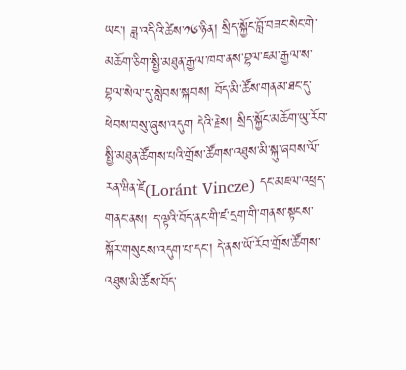ཡང་། ཟླ་འདིའི་ཚེས་༡༦་ཉིན། སྲིད་སྐྱོང་བློ་བཟང་སེང་གེ་མཆོག་ཅིག་སྤྱི་མཐུན་རྒྱལ་ཁབ་ནས་བྷལ་ཇམ་རྒྱལ་ས་བྷལ་སེལ་དུ་སླེབས་སྐབས། བོད་མི་ཚོས་གནམ་ཐང་དུ་ཕེབས་བསུ་ཞུས་འདུག དེའི་རྗེས། སྲིད་སྐྱོང་མཆོག་ཡུ་རོབ་སྤྱི་མཐུན་ཚོགས་པའི་གྲོས་ཚོགས་འཐུས་མི་སྐུ་ཞབས་ལོ་རན་ཝིན་ཛེ(Loránt Vincze) དང་མཇལ་འཕྲད་གནང་ནས། ད་ལྟའི་བོད་ནང་གི་ཛ་དྲག་གི་གནས་སྟངས་སྐོར་གསུངས་འདུག་པ་དང་། དེ་ནས་ཡོ་རོབ་གྲོས་ཚོགས་འཐུས་མི་ཚོས་བོད་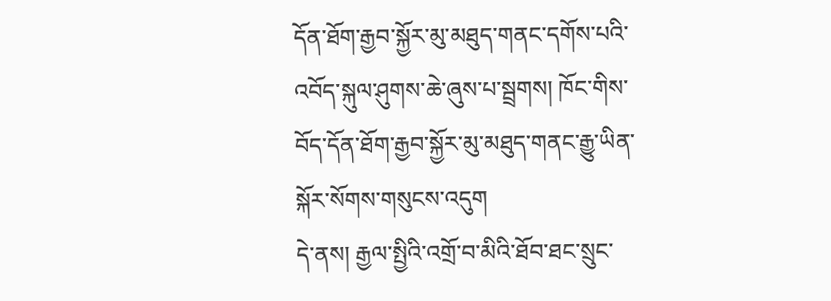དོན་ཐོག་རྒྱབ་སྐྱོར་མུ་མཐུད་གནང་དགོས་པའི་འབོད་སྐུལ་ཤུགས་ཆེ་ཞུས་པ་སྦྲགས། ཁོང་གིས་བོད་དོན་ཐོག་རྒྱབ་སྐྱོར་མུ་མཐུད་གནང་རྒྱུ་ཡིན་སྐོར་སོགས་གསུངས་འདུག
དེ་ནས། རྒྱལ་སྤྱིའི་འགྲོ་བ་མིའི་ཐོབ་ཐང་སྲུང་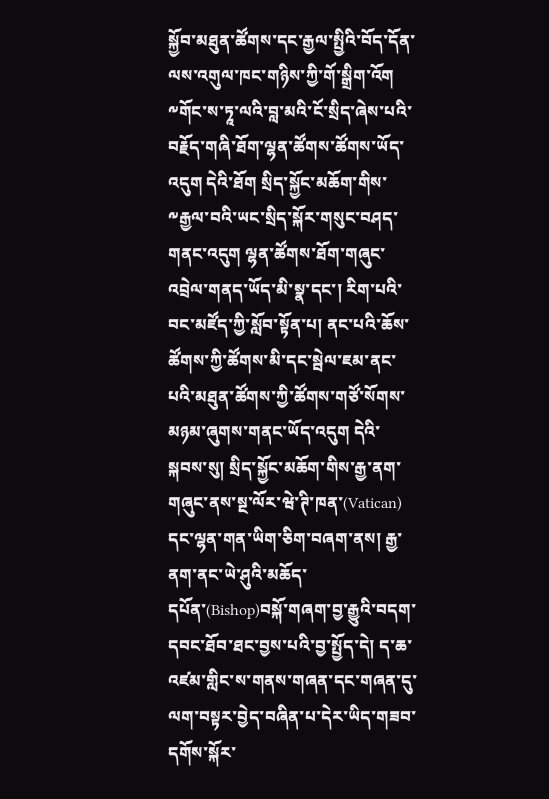སྐྱོབ་མཐུན་ཚོགས་དང་རྒྱལ་སྤྱིའི་བོད་དོན་ལས་འགུལ་ཁང་གཉིས་ཀྱི་གོ་སྒྲིག་འོག ༸གོང་ས་ཏཱ་ལའི་བླ་མའི་ངོ་སྲིད་ཞེས་པའི་བརྗོད་གཞི་ཐོག་ལྷན་ཚོགས་ཚོགས་ཡོད་འདུག དེའི་ཐོག སྲིད་སྐྱོང་མཆོག་གིས་ ༸རྒྱལ་བའི་ཡང་སྲིད་སྐོར་གསུང་བཤད་གནང་འདུག ལྷན་ཚོགས་ཐོག་གཞུང་འབྲེལ་གནད་ཡོད་མི་སྣ་དང་། རིག་པའི་བང་མཛོད་ཀྱི་སློབ་སྟོན་པ། ནང་པའི་ཆོས་ཚོགས་ཀྱི་ཚོགས་མི་དང་སྦེལ་ཇམ་ནང་པའི་མཐུན་ཚོགས་ཀྱི་ཚོགས་གཙོ་སོགས་མཉམ་ཞུགས་གནང་ཡོད་འདུག དེའི་སྐབས་སུ། སྲིད་སྐྱོང་མཆོག་གིས་རྒྱ་ནག་གཞུང་ནས་སྔ་ལོར་ཝེ་ཊི་ཁན་(Vatican) དང་ལྷན་གན་ཡིག་ཅིག་བཞག་ནས། རྒྱ་ནག་ནང་ཡེ་ཤུའི་མཆོད་དཔོན་(Bishop)བསྐོ་གཞག་བྱ་རྒྱུའི་བདག་དབང་ཐོབ་ཐང་བྱས་པའི་བྱ་སྤྱོད་དེ། ད་ཆ་འཛམ་གླིང་ས་གནས་གཞན་དང་གཞན་དུ་ལག་བསྟར་བྱེད་བཞིན་པ་དེར་ཡིད་གཟབ་དགོས་སྐོར་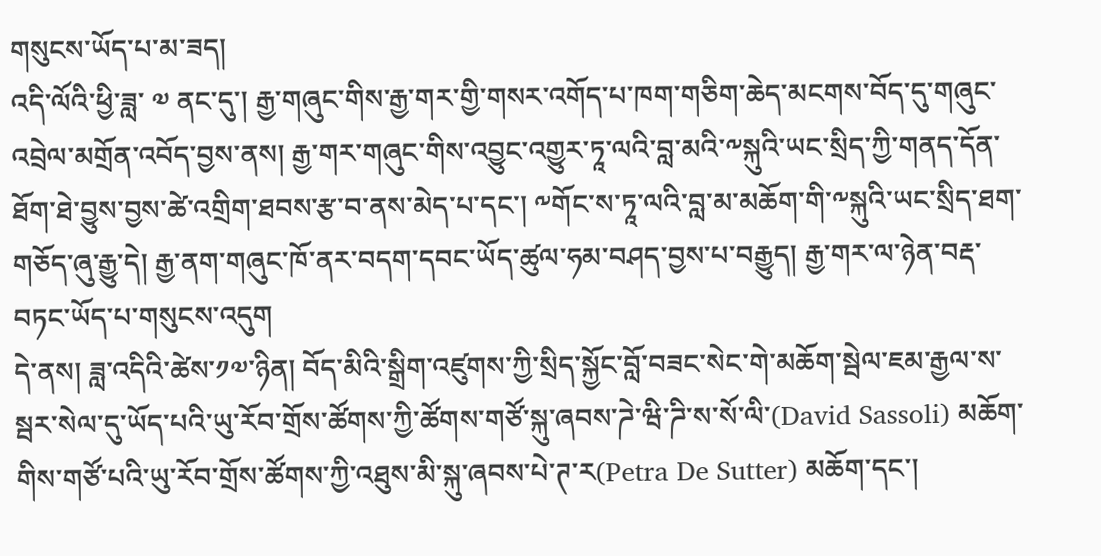གསུངས་ཡོད་པ་མ་ཟད།
འདི་ལོའི་ཕྱི་ཟླ་ ༧ ནང་དུ་། རྒྱ་གཞུང་གིས་རྒྱ་གར་གྱི་གསར་འགོད་པ་ཁག་གཅིག་ཆེད་མངགས་བོད་དུ་གཞུང་འབྲེལ་མགྲོན་འབོད་བྱས་ནས། རྒྱ་གར་གཞུང་གིས་འབྱུང་འགྱུར་ཏཱ་ལའི་བླ་མའི་༸སྐུའི་ཡང་སྲིད་ཀྱི་གནད་དོན་ཐོག་ཐེ་བྱུས་བྱས་ཚེ་འགྲིག་ཐབས་རྩ་བ་ནས་མེད་པ་དང་། ༸གོང་ས་ཏཱ་ལའི་བླ་མ་མཆོག་གི་༸སྐུའི་ཡང་སྲིད་ཐག་གཅོད་ཞུ་རྒྱུ་དེ། རྒྱ་ནག་གཞུང་ཁོ་ནར་བདག་དབང་ཡོད་ཚུལ་ཧམ་བཤད་བྱས་པ་བརྒྱུད། རྒྱ་གར་ལ་ཉེན་བརྡ་བཏང་ཡོད་པ་གསུངས་འདུག
དེ་ནས། ཟླ་འདིའི་ཚེས་༡༧་ཉིན། བོད་མིའི་སྒྲིག་འཛུགས་ཀྱི་སྲིད་སྐྱོང་བློ་བཟང་སེང་གེ་མཆོག་སྦེལ་ཇམ་རྒྱལ་ས་སྦར་སེལ་དུ་ཡོད་པའི་ཡུ་རོབ་གྲོས་ཚོགས་ཀྱི་ཚོགས་གཙོ་སྐུ་ཞབས་ཌེ་ཝི་ཌི་ས་སོ་ལི་(David Sassoli) མཆོག་གིས་གཙོ་པའི་ཡུ་རོབ་གྲོས་ཚོགས་ཀྱི་འཐུས་མི་སྐུ་ཞབས་པེ་ཊ་ར(Petra De Sutter) མཆོག་དང་།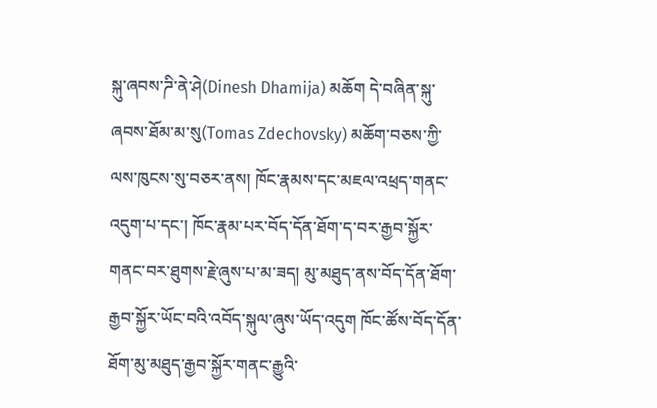སྐུ་ཞབས་ཌི་ནེ་ཤེ(Dinesh Dhamija) མཆོག དེ་བཞིན་སྐུ་ཞབས་ཐོམ་མ་སུ(Tomas Zdechovsky) མཆོག་བཅས་ཀྱི་ལས་ཁུངས་སུ་བཅར་ནས། ཁོང་རྣམས་དང་མཇལ་འཕྲད་གནང་འདུག་པ་དང་། ཁོང་རྣམ་པར་བོད་དོན་ཐོག་ད་བར་རྒྱབ་སྐྱོར་གནང་བར་ཐུགས་རྗེ་ཞུས་པ་མ་ཟད། མུ་མཐུད་ནས་བོད་དོན་ཐོག་རྒྱབ་སྐྱོར་ཡོང་བའི་འབོད་སྐུལ་ཞུས་ཡོད་འདུག ཁོང་ཚོས་བོད་དོན་ཐོག་མུ་མཐུད་རྒྱབ་སྐྱོར་གནང་རྒྱུའི་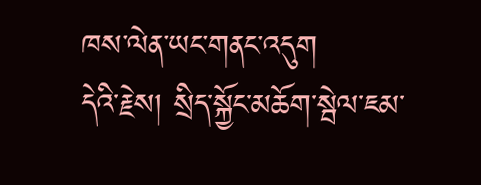ཁས་ལེན་ཡང་གནང་འདུག
དེའི་རྗེས། སྲིད་སྐྱོང་མཆོག་སྦེལ་ཇམ་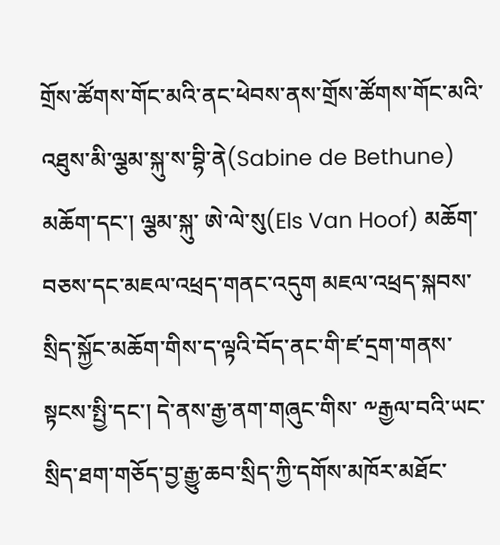གྲོས་ཚོགས་གོང་མའི་ནང་ཕེབས་ནས་གྲོས་ཚོགས་གོང་མའི་འཐུས་མི་ལྕམ་སྐུ་ས་བྷི་ནེ(Sabine de Bethune) མཆོག་དང་། ལྕམ་སྐུ་ ཨེ་ལེ་སུ(Els Van Hoof) མཆོག་བཅས་དང་མཇལ་འཕྲད་གནང་འདུག མཇལ་འཕྲད་སྐབས་སྲིད་སྐྱོང་མཆོག་གིས་ད་ལྟའི་བོད་ནང་གི་ཛ་དྲག་གནས་སྟངས་སྤྱི་དང་། དེ་ནས་རྒྱ་ནག་གཞུང་གིས་ ༸རྒྱལ་བའི་ཡང་སྲིད་ཐག་གཅོད་བྱ་རྒྱུ་ཆབ་སྲིད་ཀྱི་དགོས་མཁོར་མཐོང་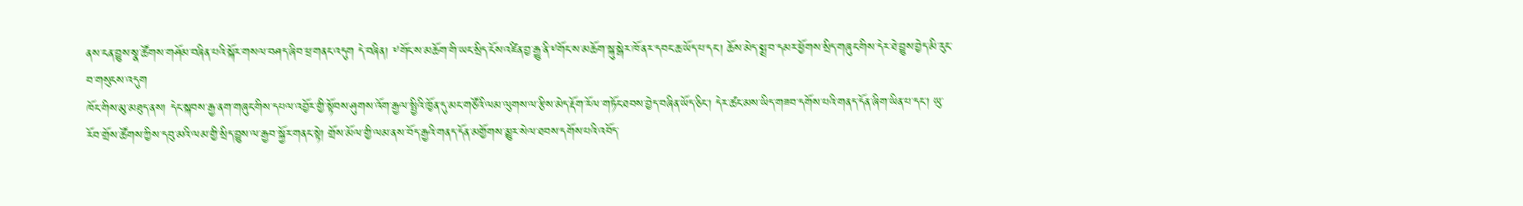ནས་ངན་བྱུས་སྣ་ཚོགས་གཤོམ་བཞིན་པའི་སྐོར་གསལ་བཤད་ཞིབ་ཕྲ་གནང་འདུག དེ་བཞིན། ༸གོང་ས་མཆོག་གི་ཡང་སྲིད་ངོས་འཛིན་བྱ་རྒྱུ་ནི་༸གོང་ས་མཆོག་སྐུ་སྒེར་ཁོ་ནར་དབང་ཆ་ཡོད་པ་དང་། ཆོས་མེད་སྨྲ་བ་དམར་ཕྱོགས་སྲིད་གཞུང་གིས་དེར་ཐེ་བྱུས་བྱེད་མི་རུང་བ་གསུངས་འདུག
ཁོང་གིས་མུ་མཐུད་ནས། དེང་སྐབས་རྒྱ་ནག་གཞུང་གིས་དཔལ་འབྱོར་གྱི་སྟོབས་ཤུགས་འོག་རྒྱལ་སྤྱིའི་ཁྱོན་དུ་མང་གཙོའི་ལམ་ལུགས་ལ་རྩིས་མེད་རྡོག་རོལ་གཏོང་ཐབས་བྱེད་བཞིན་ཡོད་ཅིང་། དེར་ཚང་མས་ཡིད་གཟབ་དགོས་པའི་གནད་དོན་ཞིག་ཡིན་པ་དང་། ཡུ་རོབ་གྲོས་ཚོགས་ཀྱིས་དབུ་མའི་ལམ་གྱི་སྲིད་བྱུས་ལ་རྒྱབ་སྐྱོར་གནང་སྟེ། གྲོས་མོལ་གྱི་ལམ་ནས་བོད་རྒྱའི་གནད་དོན་མགྱོགས་མྱུར་སེལ་ཐབས་དགོས་པའི་འབོད་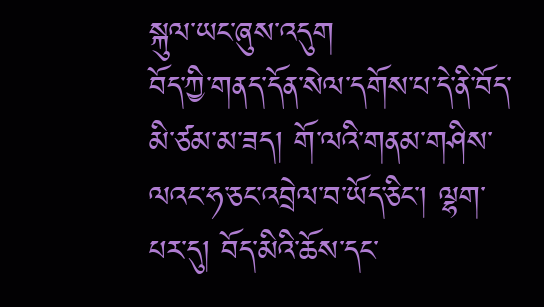སྐུལ་ཡང་ཞུས་འདུག
བོད་ཀྱི་གནད་དོན་སེལ་དགོས་པ་དེ་ནི་བོད་མི་ཙམ་མ་ཟད། གོ་ལའི་གནམ་གཤིས་ལའང་ཧ་ཅང་འབྲེལ་བ་ཡོད་ཅིང་། ལྷག་པར་དུ། བོད་མིའི་ཆོས་དང་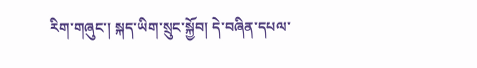རིག་གཞུང་། སྐད་ཡིག་སྲུང་སྐྱོབ། དེ་བཞིན་དཔལ་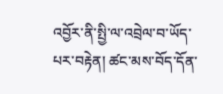འབྱོར་ནི་སྤྱི་ལ་འབྲེལ་བ་ཡོད་པར་བརྟེན། ཚང་མས་བོད་དོན་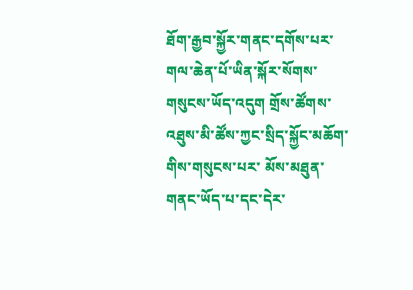ཐོག་རྒྱབ་སྐྱོར་གནང་དགོས་པར་གལ་ཆེན་པོ་ཡིན་སྐོར་སོགས་གསུངས་ཡོད་འདུག གྲོས་ཚོགས་འཐུས་མི་ཚོས་ཀྱང་སྲིད་སྐྱོང་མཆོག་གིས་གསུངས་པར་ མོས་མཐུན་གནང་ཡོད་པ་དང་དེར་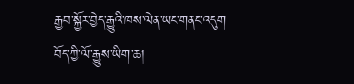རྒྱབ་སྐྱོར་བྱེད་རྒྱུའི་ཁས་ལེན་ཡང་གནང་འདུག
བོད་ཀྱི་ལོ་རྒྱུས་ཡིག་ཆ།